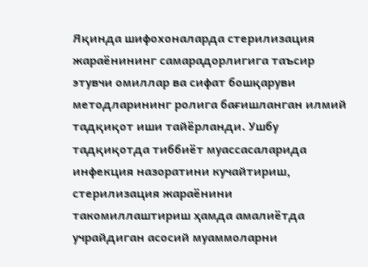Яқинда шифохоналарда стерилизация жараёнининг самарадорлигига таъсир этувчи омиллар ва сифат бошқаруви методларининг ролига бағишланган илмий тадқиқот иши тайёрланди. Ушбу тадқиқотда тиббиёт муассасаларида инфекция назоратини кучайтириш, стерилизация жараёнини такомиллаштириш ҳамда амалиётда учрайдиган асосий муаммоларни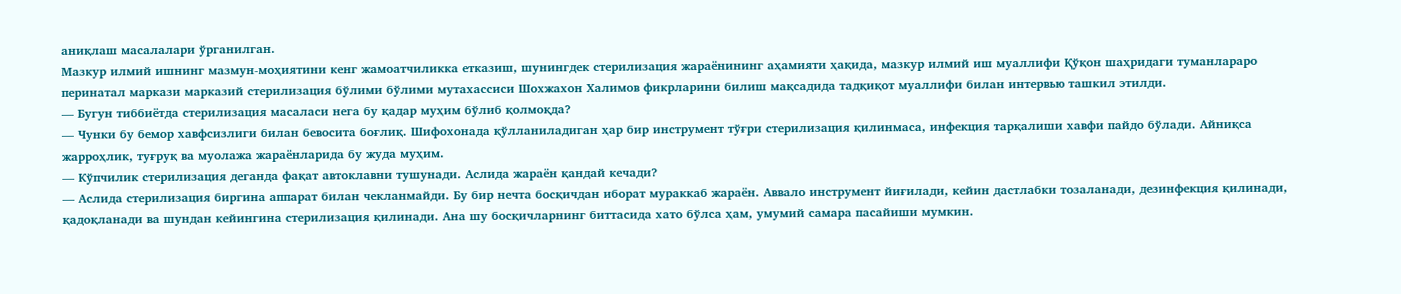аниқлаш масалалари ўрганилган.
Мазкур илмий ишнинг мазмун-моҳиятини кенг жамоатчиликка етказиш, шунингдек стерилизация жараёнининг аҳамияти ҳақида, мазкур илмий иш муаллифи Қўқон шаҳридаги туманлараро перинатал маркази марказий стерилизация бўлими бўлими мутахассиси Шохжахон Халимов фикрларини билиш мақсадида тадқиқот муаллифи билан интервью ташкил этилди.
— Бугун тиббиётда стерилизация масаласи нега бу қадар муҳим бўлиб қолмоқда?
— Чунки бу бемор хавфсизлиги билан бевосита боғлиқ. Шифохонада қўлланиладиган ҳар бир инструмент тўғри стерилизация қилинмаса, инфекция тарқалиши хавфи пайдо бўлади. Айниқса жарроҳлик, туғруқ ва муолажа жараёнларида бу жуда муҳим.
— Кўпчилик стерилизация деганда фақат автоклавни тушунади. Аслида жараён қандай кечади?
— Аслида стерилизация биргина аппарат билан чекланмайди. Бу бир нечта босқичдан иборат мураккаб жараён. Аввало инструмент йиғилади, кейин дастлабки тозаланади, дезинфекция қилинади, қадоқланади ва шундан кейингина стерилизация қилинади. Ана шу босқичларнинг биттасида хато бўлса ҳам, умумий самара пасайиши мумкин.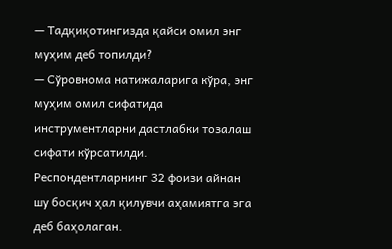— Тадқиқотингизда қайси омил энг муҳим деб топилди?
— Сўровнома натижаларига кўра, энг муҳим омил сифатида инструментларни дастлабки тозалаш сифати кўрсатилди. Респондентларнинг 32 фоизи айнан шу босқич ҳал қилувчи аҳамиятга эга деб баҳолаган.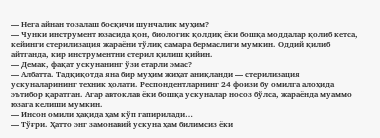— Нега айнан тозалаш босқичи шунчалик муҳим?
— Чунки инструмент юзасида қон, биологик қолдиқ ёки бошқа моддалар қолиб кетса, кейинги стерилизация жараёни тўлиқ самара бермаслиги мумкин. Оддий қилиб айтганда, кир инструментни стерил қилиш қийин.
— Демак, фақат ускунанинг ўзи етарли эмас?
— Албатта. Тадқиқотда яна бир муҳим жиҳат аниқланди — стерилизация ускуналарининг техник ҳолати. Респондентларнинг 24 фоизи бу омилга алоҳида эътибор қаратган. Агар автоклав ёки бошқа ускуналар носоз бўлса, жараёнда муаммо юзага келиши мумкин.
— Инсон омили ҳақида ҳам кўп гапирилади…
— Тўғри. Ҳатто энг замонавий ускуна ҳам билимсиз ёки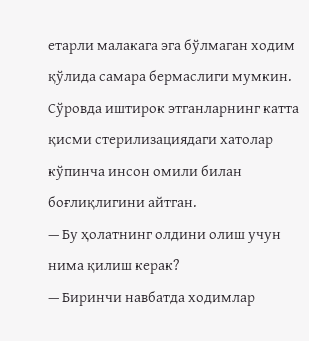етарли малакага эга бўлмаган ходим қўлида самара бермаслиги мумкин. Сўровда иштирок этганларнинг катта қисми стерилизациядаги хатолар кўпинча инсон омили билан боғлиқлигини айтган.
— Бу ҳолатнинг олдини олиш учун нима қилиш керак?
— Биринчи навбатда ходимлар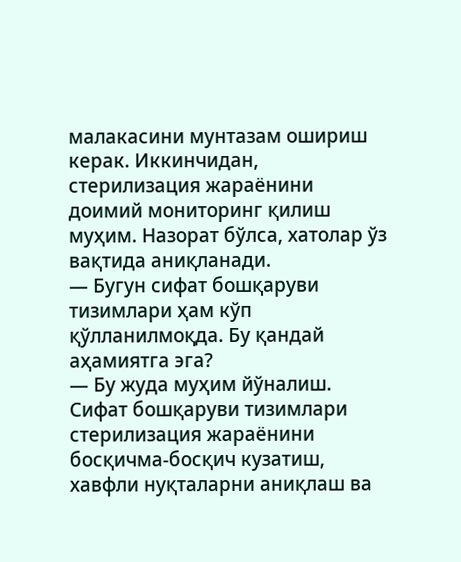малакасини мунтазам ошириш керак. Иккинчидан, стерилизация жараёнини доимий мониторинг қилиш муҳим. Назорат бўлса, хатолар ўз вақтида аниқланади.
— Бугун сифат бошқаруви тизимлари ҳам кўп қўлланилмоқда. Бу қандай аҳамиятга эга?
— Бу жуда муҳим йўналиш. Сифат бошқаруви тизимлари стерилизация жараёнини босқичма-босқич кузатиш, хавфли нуқталарни аниқлаш ва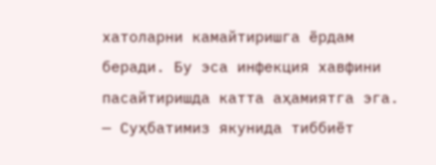хатоларни камайтиришга ёрдам беради. Бу эса инфекция хавфини пасайтиришда катта аҳамиятга эга.
— Суҳбатимиз якунида тиббиёт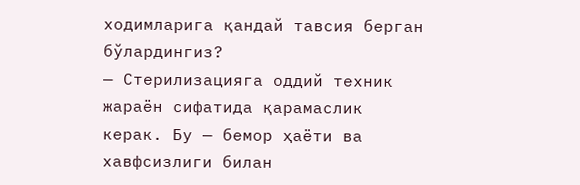ходимларига қандай тавсия берган бўлардингиз?
— Стерилизацияга оддий техник жараён сифатида қарамаслик керак. Бу — бемор ҳаёти ва хавфсизлиги билан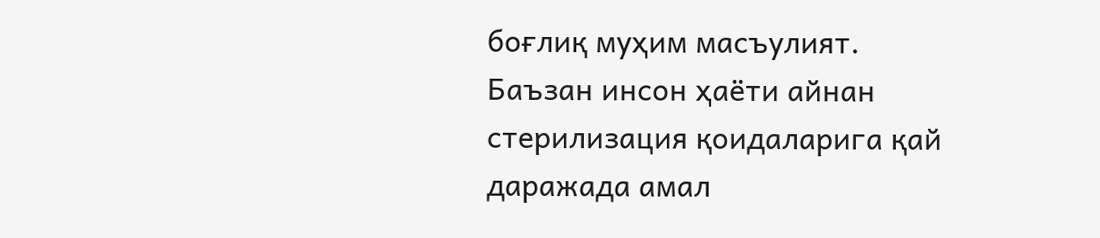боғлиқ муҳим масъулият. Баъзан инсон ҳаёти айнан стерилизация қоидаларига қай даражада амал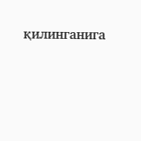қилинганига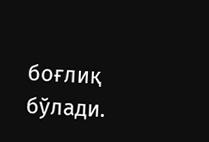боғлиқ бўлади.